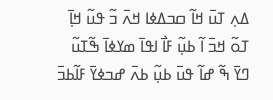ߡߍ߲ ߠߎ߫ ߞߊ߬ ߛߏߡߦߊ ߞߍ߫ ߏ߬ ߟߎ߬ ߞߊ߲߫ ߠߋ߬ ߞߏ߫ ߊ߬ ߕߎ߲߬ ߓߊ߯ ߊߟߊ߫ ߘߌߦߊ߫ ߒ߬ߠߎ߬ ߣߌ߫ ߒ߬ ߝߊ߬ ߟߎ߫ ߕߎ߲߬ ߕߍ߫ ߝߏߦߌ߫ ߓߊ߬ߕߏ߫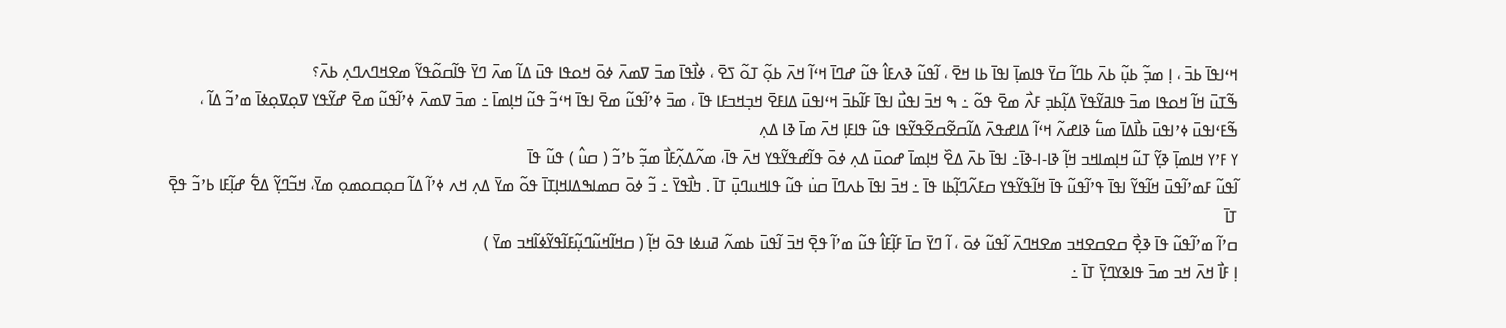ߞߵߊߟߊ߫ ߕߏ߫ ، ߊ߲ ߘߏ߲߬ ߕߎ߲߬ ߕߍ߫ ߕߣߊ߬ ߛߌ߫ ߟߊߘߊ߲߫ ߊߟߊ߫ ߕߊ ߞߐ߫ ، ߊ߬ߟߎ߬ ߢߍߓߊ߮ ߟߎ߬ ߝߣߊ߫ ߞߵߊ߬ ߞߍ߫ ߕߋ߲߬ ߠߋ߬ ߖߐ߫ ، ߦߊ߯ߟߊ߫ ߘߏ߫ ߜߘߍ߫ ߦߋ߫ ߞߋߟߊ ߟߎ߫ ߡߊ߬ ߘߍ߫ ߣߌ߫ ߟߊ߬ߛߋ߬ߟߌ߬ ߘߐߞߣߍߣߍ߲ ߕߍ߫؟
ߒ߬ߠߎ߫ ߞߊ߬ ߞߋߟߊ ߘߏ߫ ߟߊߥߌ߬ߟߌ߫ ߡߊ߲߬ߕߏ߲ ߓߍ߯ ߘߐ߫ ߟߋ߬ ߸ ߒ ߞߏ߫ ߊߟߎ߯ ߊߟߊ߫ ߓߊ߬ߕߏ߫ ߞߵߊߟߎ߫ ߡߊߓߐ߫ ߞߏ߲ߞߏߓߊ ߟߊ߫ ، ߘߏ߫ ߦߴߊ߬ߟߎ߬ ߘߐ߫ ߊߟߊ߫ ߞߵߏ߬ ߟߎ߬ ߞߊ߲ߘߊ߫ ߸ ߘߏ߫ ߜߘߍ߫ ߦߴߊ߬ߟߎ߬ ߘߐ߫ ߝߌ߬ߟߌ ߜߋ߲ߜߋ߲ߦߊ߫ ߘߴߏ߬ ߡߊ߬ ، ߒ߬ߓߵߊߟߎ߫ ߦߴߊߟߎ߫ ߕߊ߯ߡߊ߫ ߘߎ߱ ߢߊߝߍ߬ ߞߵߊ߬ ߡߊߝߟߍ߫ ߡߊ߬ߛߐ߬ߛߐ߬ߟߌ߬ߟߊ ߟߎ߬ ߟߊߓߊ߲ ߞߍ߫ ߘߊ߫ ߢߊ ߡߍ߲
ߌ ߓߴߌ ߞߊߘߊ߲߫ ߢߌ߲߬ ߠߎ߬ ߞߊ߲ߘߊߞߏ ߞߊ߲߬ ߢߊ-ߊ-ߢߊ߫߸ ߊߟߊ߫ ߕߍ߫ ߡߐ߰ ߞߊ߲ߘߊ߫ ߝߋߎ߫ ߡߍ߲ ߦߋ߫ ߟߊ߬ߝߟߌ߬ߟߌ ߞߍ߫ ߟߊ߫، ߘߍ߬ߡߍ߲߬ߓߊ߯ ߘߏ߲߬ ߕߴߏ߬ ( ߛߎ߮ ) ߟߎ߬ ߟߊ߫
ߊ߬ߟߎ߬ ߓߘߴߊ߬ߟߎ߫ ߞߊ߬ߟߌ߬ ߊߟߊ߫ ߟߴߊ߬ߟߎ߬ ߟߊ߫ ߞߊ߬ߟߌ߬ߟߌ ߛߓߍ߬ߣߊ߲߬ߕߊ ߟߊ߫ ߸ ߞߏ߫ ߊߟߊ߫ ߕߍߣߊ߫ ߛߎ߭ ߟߎ߬ ߟߊߞߎߣߎ߲߫ ߠߊ߫ . ߤߊ߯ߟߌ߫ ߸ ߏ߬ ߦߋ߫ ߛߘߊߒߡߊߞߊ߲ߠߊ߫ ߟߋ߬ ߘߌ߫ ߡߍ߲ ߞߍ ߦߴߊ߬ ߡߊ߬ ߛߋ߲ߛߋߘߋ߲ ߘߌ߫، ߞߏ߬ߣߌ߲߬ ߡߐ߱ ߝߊ߲߬ߓߊ ߕߴߏ߬ ߟߐ߲߫ ߠߊ߫
ߛߴߊ߬ ߘߴߊ߬ߟߎ߬ ߟߊ߫ ߢߐ߲߯ ߛߐߛߐߞߏ ߘߐߞߣߍ߫ ߊ߬ߟߎ߬ ߦߋ߫ ، ߊ߬ ߣߌ߫ ߛߊ߫ ߓߊ߲߬ߓߊ߮ ߟߎ߬ ߘߴߊ߬ ߟߐ߲߫ ߞߏ߫ ߊ߬ߟߎ߫ ߕߘߍ߬ ߥߎߦߊ ߟߋ߫ ߞߊ߲߬ ( ߛߞߊ߬ߞߎ߬ߣߎ߲߬ߓߊ߬ߟߌ߬ߦߊ߬ߞߏ ߘߌ߫ )
ߊ߲ ߓߊ߯ ߞߍ߫ ߞߏ ߘߏ߫ ߟߊߢߌߣߌ߲߫ ߠߊ߫ ߸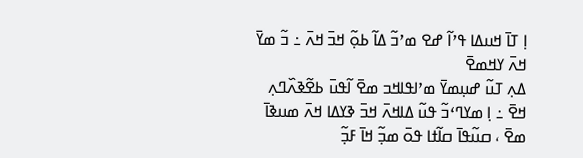ߊ߲ ߠߊ߫ ߞߎߡߊ ߟߴߊ߬ ߝߐ ߘߴߏ߬ ߡߊ߬ ߕߋ߲߬ ߞߏ߫ ߞߍ߫ ߸ ߏ߬ ߘߌ߫ ߞߍ߫ ߌߞߘߐ߫
ߡߍ߲ ߠߎ߬ ߝߎ߲ߘߌ߫ ߘߴߊߟߊߞߏ ߘߐ߫ ߊ߬ߟߎ߫ ߕߐ߬ߢߍ߰ߣߍ߲ ߞߐ߫ ߸ ߊ߲ ߘߌߣߵߏ߬ ߟߎ߬ ߡߊߞߍ߫ ߞߏ߫ ߢߌߡߊ ߞߍ߫ ߘߎߢߊ߫ ߘߐ߫ ، ߛߎ߬ߟߊ߫ ߛߊ߬ߙߊ ߟߋ߫ ߘߏ߲߬ ߞߊ߫ ߓߏ߲߬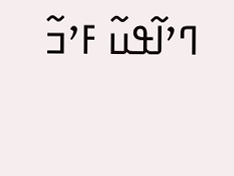ߣߴߊ߬ߟߎ߬ ߓߴߏ߬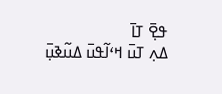ߟߐ߲߫ ߠߊ߫
ߡߍ߲ ߠߎ߫ ߞߵߊ߬ߟߎ߫ ߡߎ߬ߢߎ߲߫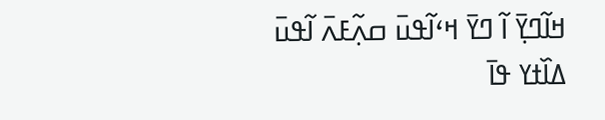ߞߊ߬ߣߌ߲߫ ߊ߬ ߣߌ߫ ߞߵߊ߬ߟߎ߫ ߛߍ߲߬ߓߍ߫ ߊ߬ߟߎ߫ ߡߊ߰ߙߌ ߟߊ߫